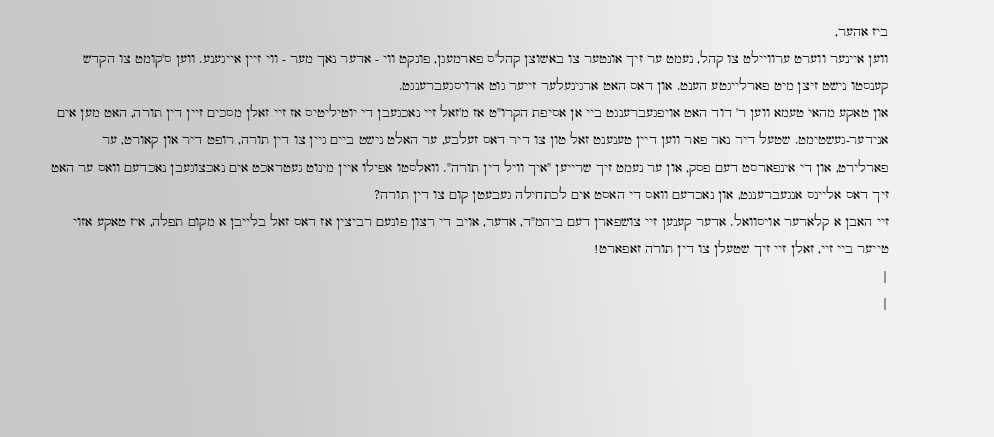ביז אהער,
ווען איינער ווערט ערוויילט צו קהל, נעמט ער זיך אונטער צו באשוצן קהל'ס פארמעגן, פונקט ווי - אדער נאך מער - ווי זיין אייגענע. ווען ס'קומט צו הקדש קענסטו נישט זיצן מיט פארלייגטע הענט. און דאס האט ארגינעלער זייער גוט ארויסגעברענגט.
און טאקע מהאי טעמא ווען ר' דוד האט אויפגעברענגט ביי אן אסיפת הקרו"ט אז מ'זאל זיי נאכגעבן די יוטיליטיס אז זיי זאלן מסכים זיין דין תורה, האט מען אים אנידער-געשטימט. שטעל דיר נאר פאר ווען דיין טענענט זאל טון צו דיר דאס זעלבע, ער האלט נישט ביים גיין צו דין תורה, רופט דיר און קאורט, ער פארלירט, און די אינפארסט דעם פסק, און ער נעמט זיך שרייען "איך וויל דין תורה". וואלסטו אפילו איין מינוט געטראכט אים נאכצוגעבן נאכדעם וואס ער האט זיך דאס אליינס אנגעברענגט, און נאכדעם וואס די האסט אים לכתחילה געבעטן קום צו דין תורה?
זיי האבן א קלארער אויסוואל. אדער קענען זיי צושפארן דעם ביהמ"ד, אדער, אויב די רצון פונעם רביצין אז דאס זאל בלייבן א מקום תפלה, איז טאקע אזוי טייער ביי זיי, זאלן זיי זיך שטעלן צו דין תורה זאפארט!
|
|